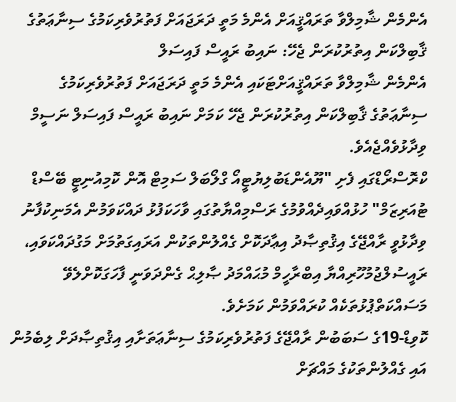އެންމެން ޝާމިލްވާ ތަރައްޤީއަށް އެންމެ މަތީ ދަރަޖައަށް ފަތުރުވެރިކަމުގެ ސިނާޢަތުގެ ޤާބިލްކަން އިތުރުކުރަން ޖެހޭ: ނައިބު ރައީސް ފައިސަލް
އެންމެން ޝާމިލްވާ ތަރައްޤީއަށްޓަކައި އެންމެ މަތީ ދަރަޖައަށް ފަތުރުވެރިކަމުގެ ސިނާޢަތުގެ ޤާބިލްކަން އިތުރުކުރަން ޖެހޭ ކަމަށް ނައިބު ރައީސް ފައިސަލް ނަސީމް ވިދާޅުވެއްޖެއެވެ.
ކްރޮސްރޯޑްގައި ފެށި "ޔޫއެންޑަބުލިޔުޓީއޯ ގްލޯބަލް ސަމިޓް އޮން ކޮމިއުނިޓީ ބޭސްޑް ޓުއަރިޒަމް" ހުޅުއްވައިދެއްވުމުގެ ރަސްމިއްޔާތުގައި ވާހަކަފުޅު ދައްކަވަމުން އެމަނިކުފާނު ވިދާޅުވީ ރާއްޖޭގެ އިޤުތިޞާދު އިޢާދަކޮށް ގެއްލުންތަކުން އަރައިގަތުމަށް މަގުދައްކަވައި، ރައީސުލްޖުމުހޫރިއްޔާ އިބްރާހީމް މުޙައްމަދު ޞާލިޙް ގެންދަވަނީ ފާހަގަކޮށްލެވޭ މަސައްކަތްޕުޅުތަކެއް ކުރައްވަމުން ކަމަށެވެ.
ކޮވިޑް-19ގެ ސަބަބުން ރާއްޖޭގެ ފަތުރުވެރިކަމުގެ ސިނާޢަތަށާއި އިޤުތިޞާދަށް ލިބެމުން އައި ގެއްލުންތަކުގެ މައްޗަށް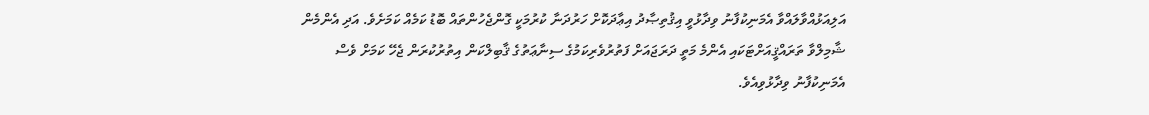އަލިއަޅުއްވާލައްވާ އެމަނިކުފާނު ވިދާޅުވީ އިޤުތިޞާދު އިޢާދަކޮށް ހަރުދަނާ ކުރުމަކީ ގޮންޖެހުންތައް ބޮޑު ކަމެއް ކަމަށެވެ. އަދި އެންމެން ޝާމިލްވާ ތަރައްޤީއަށްޓަކައި އެންމެ މަތީ ދަރަޖައަށް ފަތުރުވެރިކަމުގެ ސިނާޢަތުގެ ޤާބިލްކަން އިތުރުކުރަން ޖެހޭ ކަމަށް ވެސް އެމަނިކުފާނު ވިދާޅުވިއެވެ.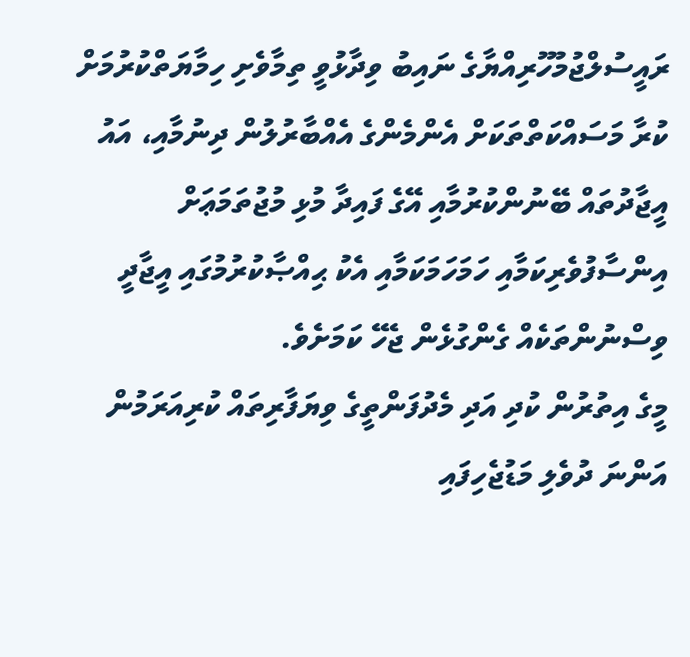ރައީސުލްޖުމުހޫރިއްޔާގެ ނައިބު ވިދާޅުވީ ތިމާވެށި ހިމާޔަތްކުރުމަށް ކުރާ މަސައްކަތްތަކަށް އެންމެންގެ އެއްބާރުލުން ދިނުމާއި، އައު އީޖާދުތައް ބޭނުންކުރުމާއި އޭގެ ފައިދާ މުޅި މުޖުތަމަޢަށް އިންސާފުވެރިކަމާއި ހަމަހަމަކަމާއި އެކު ޙިއްޞާކުރުމުގައި އީޖާދީ ވިސްނުންތަކެއް ގެންގުޅެން ޖެހޭ ކަމަށެވެ.
މީގެ އިތުރުން ކުދި އަދި މެދުފަންތީގެ ވިޔަފާރިތައް ކުރިއަރަމުން އަންނަ ދުވެލި މަޑުޖެހިފައި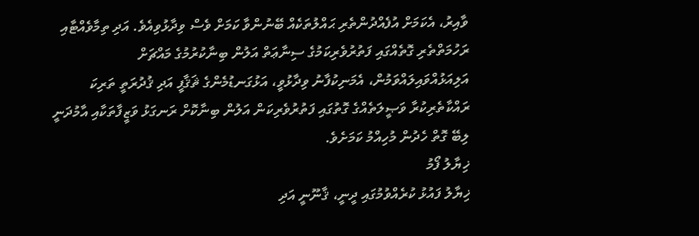ވާއިރު، އެކަމަށް އުފެއްދުންތެރި ޙައްލުތަކެއް ބޭނުންވާ ކަމަށް ވެސް ވިދާޅުވިއެވެ. އަދި ތިމާވެއްޓާއި ރަހުމަތްތެރި ގޮތެއްގައި ފަތުރުވެރިކަމުގެ ސިނާޢަތް އަލުން ބިނާކުރުމުގެ މައްޗަށް އަލިއަޅުއްވައިލައްވަމުން، އެމަނިކުފާނު ވިދާޅުވީ، އަޅުގަނޑުމެންގެ ޘަޤާފީ އަދި ޤުދުރަތީ ތަރިކަ ރައްކާތެރިކުރާ ވަޞީލަތެއްގެ ގޮތުގައި ފަތުރުވެރިކަން އަލުން ބިނާކޮށް ރަނގަޅު ވަޒީފާތަކާއި އާމުދަނީ ލިބޭ ގޮތް ހެދުން މުހިއްމު ކަމަށެވެ.
ޚިޔާލު ފޯމު
ޚިޔާލު ފައުޅު ކުރެއްވުމުގައި ދީނީ، ޤާނޫނީ އަދި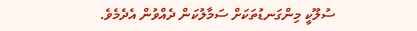ސުލޫކީ މިންގަނޑުތަކަށް ސަމާލުކަން ދެއްވުން އެދެމެވެ.